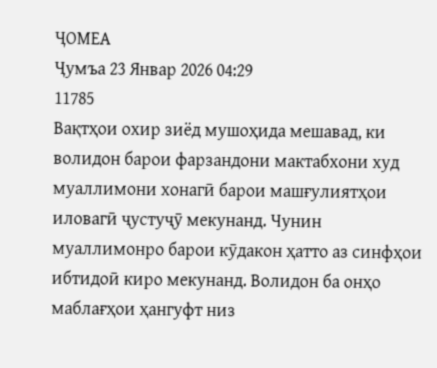ҶОМЕА
Ҷумъа 23 Январ 2026 04:29
11785
Вақтҳои охир зиёд мушоҳида мешавад, ки волидон барои фарзандони мактабхони худ муаллимони хонагӣ барои машғулиятҳои иловагӣ ҷустуҷӯ мекунанд. Чунин муаллимонро барои кӯдакон ҳатто аз синфҳои ибтидоӣ киро мекунанд. Волидон ба онҳо маблағҳои ҳангуфт низ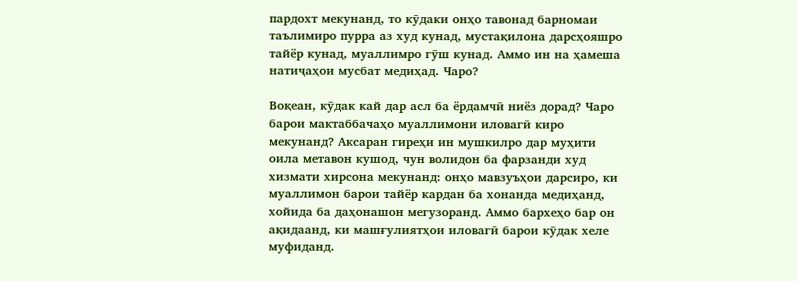пардохт мекунанд, то кӯдаки онҳо тавонад барномаи таълимиро пурра аз худ кунад, мустақилона дарсҳояшро тайёр кунад, муаллимро гӯш кунад. Аммо ин на ҳамеша натиҷаҳои мусбат медиҳад. Чаро?

Воқеан, кӯдак кай дар асл ба ёрдамчӣ ниёз дорад? Чаро барои мактаббачаҳо муаллимони иловагӣ киро мекунанд? Аксаран гиреҳи ин мушкилро дар муҳити оила метавон кушод, чун волидон ба фарзанди худ хизмати хирсона мекунанд: онҳо мавзуъҳои дарсиро, ки муаллимон барои тайёр кардан ба хонанда медиҳанд, хойида ба даҳонашон мегузоранд. Аммо бархеҳо бар он ақидаанд, ки машғулиятҳои иловагӣ барои кӯдак хеле муфиданд.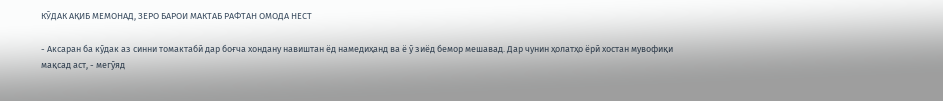КӮДАК АҚИБ МЕМОНАД, ЗЕРО БАРОИ МАКТАБ РАФТАН ОМОДА НЕСТ

- Аксаран ба кӯдак аз синни томактабӣ дар боғча хондану навиштан ёд намедиҳанд ва ё ӯ зиёд бемор мешавад. Дар чунин ҳолатҳо ёрӣ хостан мувофиқи мақсад аст, - мегӯяд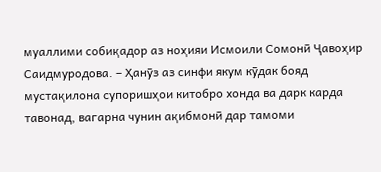муаллими собиқадор аз ноҳияи Исмоили Сомонӣ Ҷавоҳир Саидмуродова. – Ҳанӯз аз синфи якум кӯдак бояд мустақилона супоришҳои китобро хонда ва дарк карда тавонад, вагарна чунин ақибмонӣ дар тамоми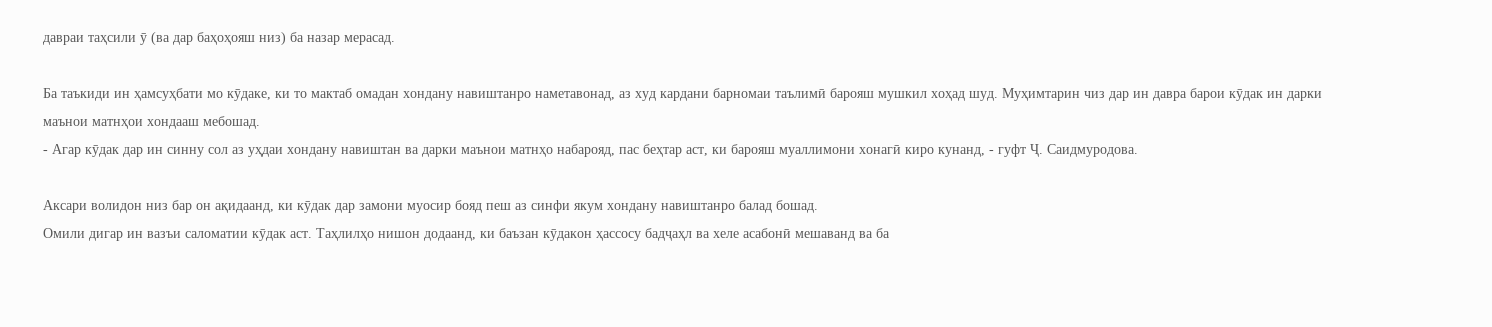давраи таҳсили ӯ (ва дар баҳоҳояш низ) ба назар мерасад.

Ба таъкиди ин ҳамсуҳбати мо кӯдаке, ки то мактаб омадан хондану навиштанро наметавонад, аз худ кардани барномаи таълимӣ барояш мушкил хоҳад шуд. Муҳимтарин чиз дар ин давра барои кӯдак ин дарки маънои матнҳои хондааш мебошад.
- Агар кӯдак дар ин синну сол аз уҳдаи хондану навиштан ва дарки маънои матнҳо набарояд, пас беҳтар аст, ки барояш муаллимони хонагӣ киро кунанд, - гуфт Ҷ. Саидмуродова.

Аксари волидон низ бар он ақидаанд, ки кӯдак дар замони муосир бояд пеш аз синфи якум хондану навиштанро балад бошад.
Омили дигар ин вазъи саломатии кӯдак аст. Таҳлилҳо нишон додаанд, ки баъзан кӯдакон ҳассосу бадҷаҳл ва хеле асабонӣ мешаванд ва ба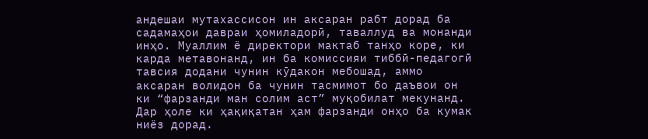андешаи мутахассисон ин аксаран рабт дорад ба садамаҳои давраи ҳомиладорӣ, таваллуд ва монанди инҳо. Муаллим ё директори мактаб танҳо коре, ки карда метавонанд, ин ба комиссияи тиббӣ-педагогӣ тавсия додани чунин кӯдакон мебошад, аммо аксаран волидон ба чунин тасмимот бо даъвои он ки “фарзанди ман солим аст” муқобилат мекунанд. Дар ҳоле ки ҳақиқатан ҳам фарзанди онҳо ба кумак ниёз дорад.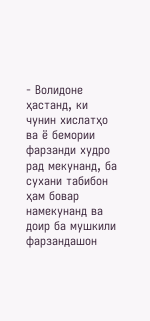- Волидоне ҳастанд, ки чунин хислатҳо ва ё бемории фарзанди худро рад мекунанд, ба сухани табибон ҳам бовар намекунанд ва доир ба мушкили фарзандашон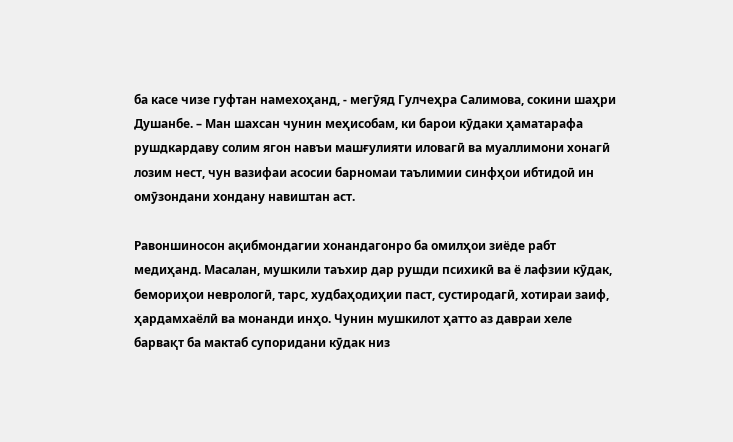ба касе чизе гуфтан намехоҳанд, - мегӯяд Гулчеҳра Салимова, сокини шаҳри Душанбе. – Ман шахсан чунин меҳисобам, ки барои кӯдаки ҳаматарафа рушдкардаву солим ягон навъи машғулияти иловагӣ ва муаллимони хонагӣ лозим нест, чун вазифаи асосии барномаи таълимии синфҳои ибтидоӣ ин омӯзондани хондану навиштан аст.

Равоншиносон ақибмондагии хонандагонро ба омилҳои зиёде рабт медиҳанд. Масалан, мушкили таъхир дар рушди психикӣ ва ё лафзии кӯдак, бемориҳои неврологӣ, тарс, худбаҳодиҳии паст, сустиродагӣ, хотираи заиф, ҳардамхаёлӣ ва монанди инҳо. Чунин мушкилот ҳатто аз давраи хеле барвақт ба мактаб супоридани кӯдак низ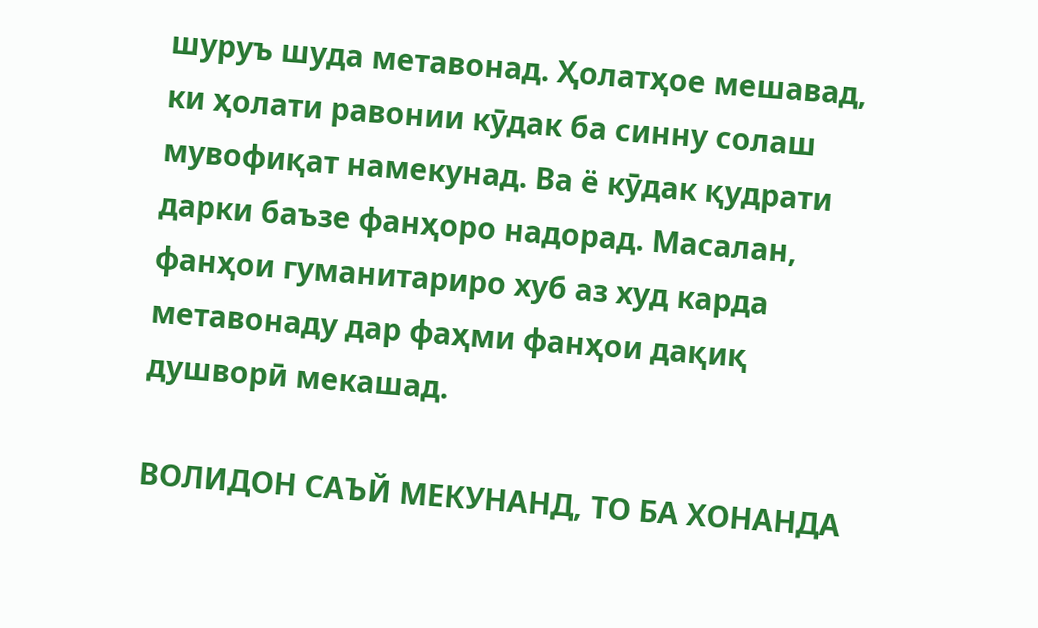шуруъ шуда метавонад. Ҳолатҳое мешавад, ки ҳолати равонии кӯдак ба синну солаш мувофиқат намекунад. Ва ё кӯдак қудрати дарки баъзе фанҳоро надорад. Масалан, фанҳои гуманитариро хуб аз худ карда метавонаду дар фаҳми фанҳои дақиқ душворӣ мекашад.

ВОЛИДОН САЪЙ МЕКУНАНД, ТО БА ХОНАНДА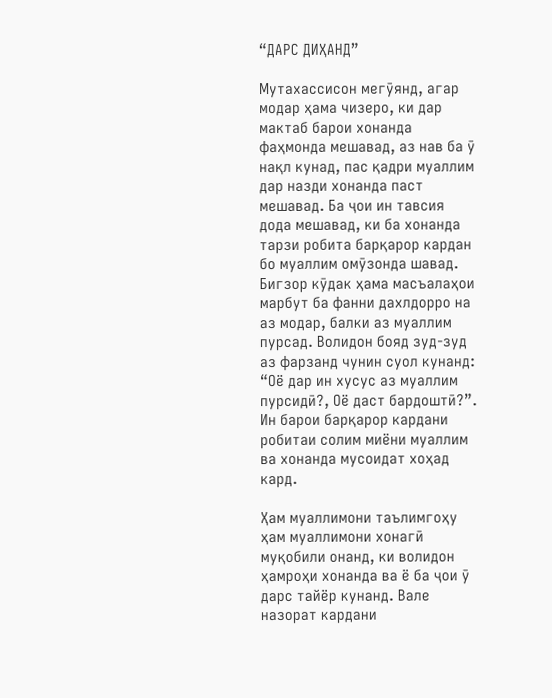“ДАРС ДИҲАНД”

Мутахассисон мегӯянд, агар модар ҳама чизеро, ки дар мактаб барои хонанда фаҳмонда мешавад, аз нав ба ӯ нақл кунад, пас қадри муаллим дар назди хонанда паст мешавад. Ба ҷои ин тавсия дода мешавад, ки ба хонанда тарзи робита барқарор кардан бо муаллим омӯзонда шавад. Бигзор кӯдак ҳама масъалаҳои марбут ба фанни дахлдорро на аз модар, балки аз муаллим пурсад. Волидон бояд зуд-зуд аз фарзанд чунин суол кунанд: “Оё дар ин хусус аз муаллим пурсидӣ?, Оё даст бардоштӣ?”. Ин барои барқарор кардани робитаи солим миёни муаллим ва хонанда мусоидат хоҳад кард.

Ҳам муаллимони таълимгоҳу ҳам муаллимони хонагӣ муқобили онанд, ки волидон ҳамроҳи хонанда ва ё ба ҷои ӯ дарс тайёр кунанд. Вале назорат кардани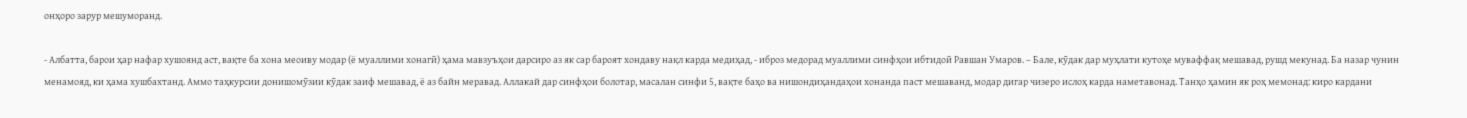онҳоро зарур мешуморанд.

- Албатта, барои ҳар нафар хушоянд аст, вақте ба хона меоиву модар (ё муаллими хонагӣ) ҳама мавзуъҳои дарсиро аз як сар бароят хондаву нақл карда медиҳад, - иброз медорад муаллими синфҳои ибтидоӣ Равшан Умаров. – Бале, кӯдак дар муҳлати кутоҳе муваффақ мешавад, рушд мекунад. Ба назар чунин менамояд, ки ҳама хушбахтанд. Аммо таҳкурсии донишомӯзии кӯдак заиф мешавад, ё аз байн меравад. Аллакай дар синфҳои болотар, масалан синфи 5, вақте баҳо ва нишондиҳандаҳои хонанда паст мешаванд, модар дигар чизеро ислоҳ карда наметавонад. Танҳо ҳамин як роҳ мемонад: киро кардани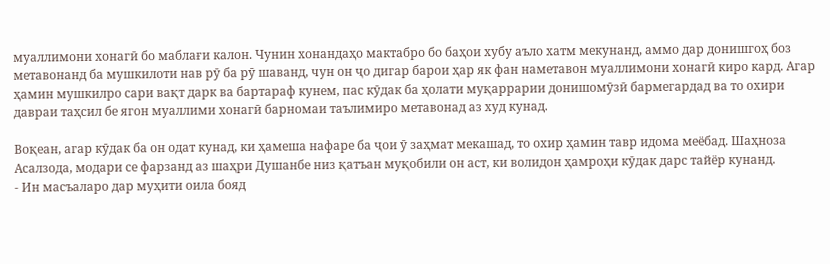муаллимони хонагӣ бо маблағи калон. Чунин хонандаҳо мактабро бо баҳои хубу аъло хатм мекунанд, аммо дар донишгоҳ боз метавонанд ба мушкилоти нав рӯ ба рӯ шаванд, чун он ҷо дигар барои ҳар як фан наметавон муаллимони хонагӣ киро кард. Агар ҳамин мушкилро сари вақт дарк ва бартараф кунем, пас кӯдак ба ҳолати муқаррарии донишомӯзӣ бармегардад ва то охири давраи таҳсил бе ягон муаллими хонагӣ барномаи таълимиро метавонад аз худ кунад.

Воқеан, агар кӯдак ба он одат кунад, ки ҳамеша нафаре ба ҷои ӯ заҳмат мекашад, то охир ҳамин тавр идома меёбад. Шаҳноза Асалзода, модари се фарзанд аз шаҳри Душанбе низ қатъан муқобили он аст, ки волидон ҳамроҳи кӯдак дарс тайёр кунанд.
- Ин масъаларо дар муҳити оила бояд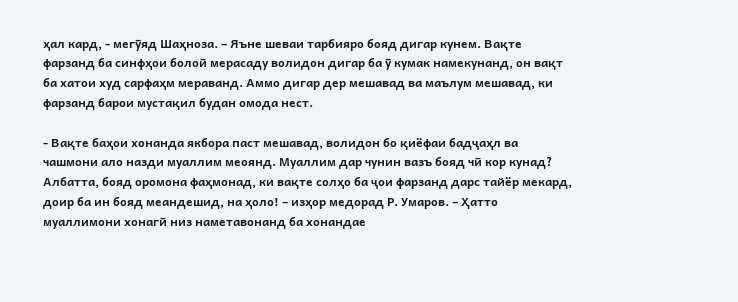ҳал кард, - мегӯяд Шаҳноза. – Яъне шеваи тарбияро бояд дигар кунем. Вақте фарзанд ба синфҳои болоӣ мерасаду волидон дигар ба ӯ кумак намекунанд, он вақт ба хатои худ сарфаҳм мераванд. Аммо дигар дер мешавад ва маълум мешавад, ки фарзанд барои мустақил будан омода нест.

- Вақте баҳои хонанда якбора паст мешавад, волидон бо қиёфаи бадҷаҳл ва чашмони ало назди муаллим меоянд. Муаллим дар чунин вазъ бояд чӣ кор кунад? Албатта, бояд оромона фаҳмонад, ки вақте солҳо ба ҷои фарзанд дарс тайёр мекард, доир ба ин бояд меандешид, на ҳоло! – изҳор медорад Р. Умаров. – Ҳатто муаллимони хонагӣ низ наметавонанд ба хонандае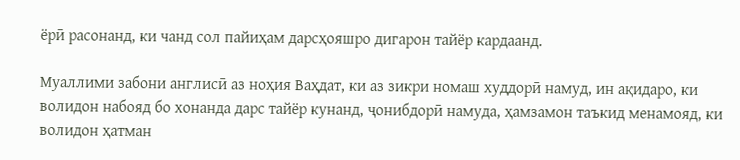ёрӣ расонанд, ки чанд сол пайиҳам дарсҳояшро дигарон тайёр кардаанд.

Муаллими забони англисӣ аз ноҳия Ваҳдат, ки аз зикри номаш худдорӣ намуд, ин ақидаро, ки волидон набояд бо хонанда дарс тайёр кунанд, ҷонибдорӣ намуда, ҳамзамон таъкид менамояд, ки волидон ҳатман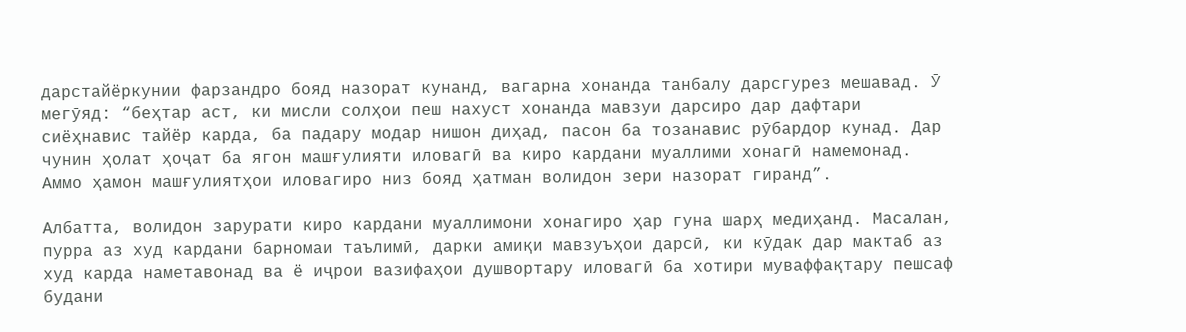дарстайёркунии фарзандро бояд назорат кунанд, вагарна хонанда танбалу дарсгурез мешавад. Ӯ мегӯяд: “беҳтар аст, ки мисли солҳои пеш нахуст хонанда мавзуи дарсиро дар дафтари сиёҳнавис тайёр карда, ба падару модар нишон диҳад, пасон ба тозанавис рӯбардор кунад. Дар чунин ҳолат ҳоҷат ба ягон машғулияти иловагӣ ва киро кардани муаллими хонагӣ намемонад. Аммо ҳамон машғулиятҳои иловагиро низ бояд ҳатман волидон зери назорат гиранд”.

Албатта, волидон зарурати киро кардани муаллимони хонагиро ҳар гуна шарҳ медиҳанд. Масалан, пурра аз худ кардани барномаи таълимӣ, дарки амиқи мавзуъҳои дарсӣ, ки кӯдак дар мактаб аз худ карда наметавонад ва ё иҷрои вазифаҳои душвортару иловагӣ ба хотири муваффақтару пешсаф будани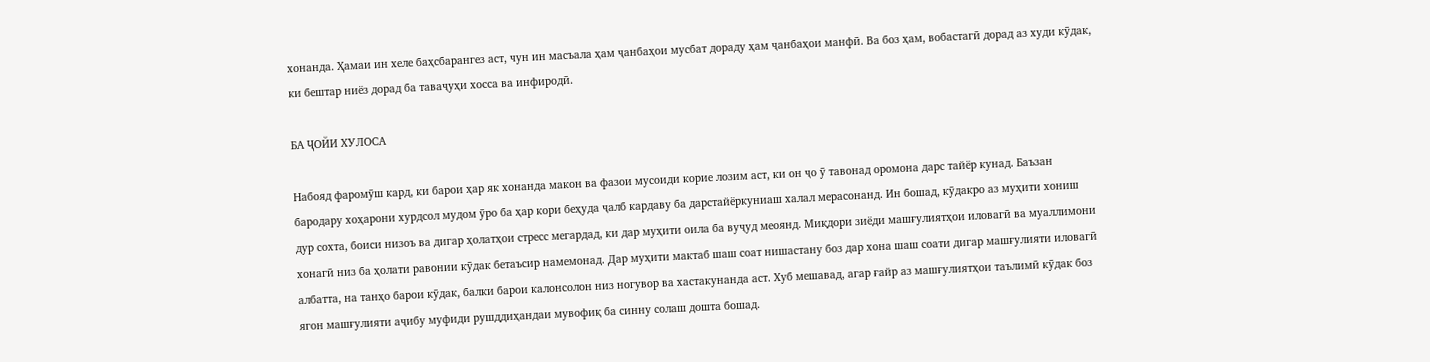хонанда. Ҳамаи ин хеле баҳсбарангез аст, чун ин масъала ҳам ҷанбаҳои мусбат дораду ҳам ҷанбаҳои манфӣ. Ва боз ҳам, вобастагӣ дорад аз худи кӯдак, ки бештар ниёз дорад ба таваҷуҳи хосса ва инфиродӣ.

БА ҶОЙИ ХУЛОСА

Набояд фаромӯш кард, ки барои ҳар як хонанда макон ва фазои мусоиди корие лозим аст, ки он ҷо ӯ тавонад оромона дарс тайёр кунад. Баъзан бародару хоҳарони хурдсол мудом ӯро ба ҳар кори беҳуда ҷалб кардаву ба дарстайёркуниаш халал мерасонанд. Ин бошад, кӯдакро аз муҳити хониш дур сохта, боиси низоъ ва дигар ҳолатҳои стресс мегардад, ки дар муҳити оила ба вуҷуд меоянд. Миқдори зиёди машғулиятҳои иловагӣ ва муаллимони хонагӣ низ ба ҳолати равонии кӯдак бетаъсир намемонад. Дар муҳити мактаб шаш соат нишастану боз дар хона шаш соати дигар машғулияти иловагӣ албатта, на танҳо барои кӯдак, балки барои калонсолон низ ногувор ва хастакунанда аст. Хуб мешавад, агар ғайр аз машғулиятҳои таълимӣ кӯдак боз ягон машғулияти аҷибу муфиди рушддиҳандаи мувофиқ ба синну солаш дошта бошад.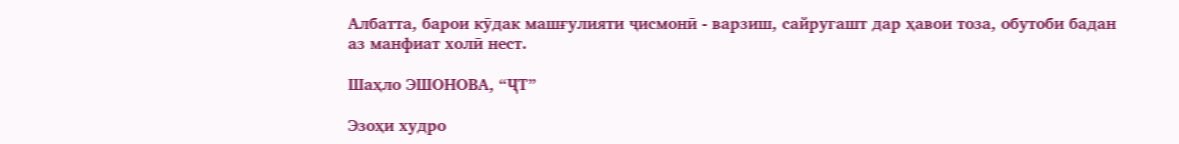Албатта, барои кӯдак машғулияти ҷисмонӣ - варзиш, сайругашт дар ҳавои тоза, обутоби бадан аз манфиат холӣ нест.

Шаҳло ЭШОНОВА, “ҶТ”

Эзоҳи худро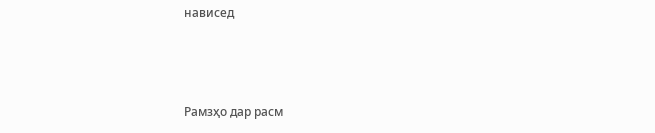нависед



Рамзҳо дар расм